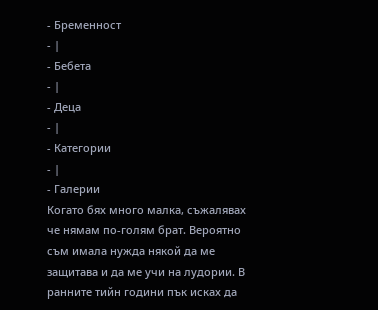- Бременност
- |
- Бебета
- |
- Деца
- |
- Категории
- |
- Галерии
Когато бях много малка, съжалявах че нямам по-голям брат. Вероятно съм имала нужда някой да ме защитава и да ме учи на лудории. В ранните тийн години пък исках да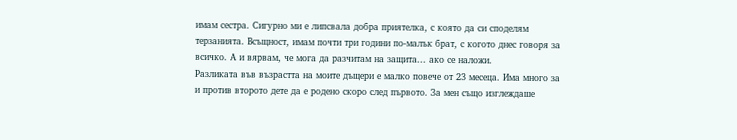имам сестра. Сигурно ми е липсвала добра приятелка, с която да си споделям терзанията. Всъщност, имам почти три години по-малък брат, с когото днес говоря за всичко. А и вярвам, че мога да разчитам на защита... ако се наложи.
Разликата във възрастта на моите дъщери е малко повече от 23 месеца. Има много за и против второто дете да е родено скоро след първото. За мен също изглеждаше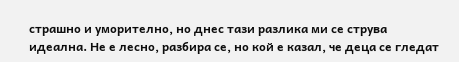страшно и уморително, но днес тази разлика ми се струва идеална. Не е лесно, разбира се, но кой е казал, че деца се гледат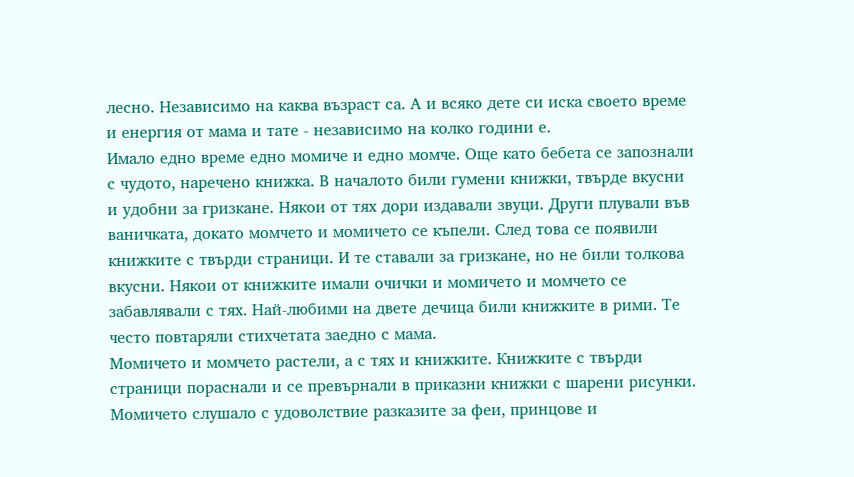лесно. Независимо на каква възраст са. А и всяко дете си иска своето време и енергия от мама и тате - независимо на колко години е.
Имало едно време едно момиче и едно момче. Още като бебета се запознали с чудото, наречено книжка. В началото били гумени книжки, твърде вкусни и удобни за гризкане. Някои от тях дори издавали звуци. Други плували във ваничката, докато момчето и момичето се къпели. След това се появили книжките с твърди страници. И те ставали за гризкане, но не били толкова вкусни. Някои от книжките имали очички и момичето и момчето се забавлявали с тях. Най-любими на двете дечица били книжките в рими. Те често повтаряли стихчетата заедно с мама.
Момичето и момчето растели, а с тях и книжките. Книжките с твърди страници пораснали и се превърнали в приказни книжки с шарени рисунки. Момичето слушало с удоволствие разказите за феи, принцове и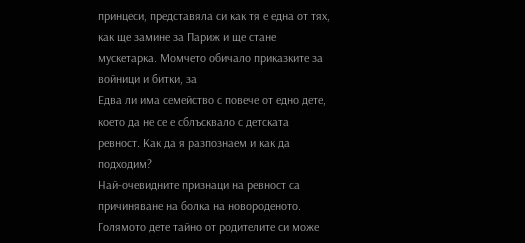принцеси, представяла си как тя е една от тях, как ще замине за Париж и ще стане мускетарка. Момчето обичало приказките за войници и битки, за
Едва ли има семейство с повече от едно дете, което да не се е сблъсквало с детската ревност. Как да я разпознаем и как да подходим?
Най-очевидните признаци на ревност са причиняване на болка на новороденото. Голямото дете тайно от родителите си може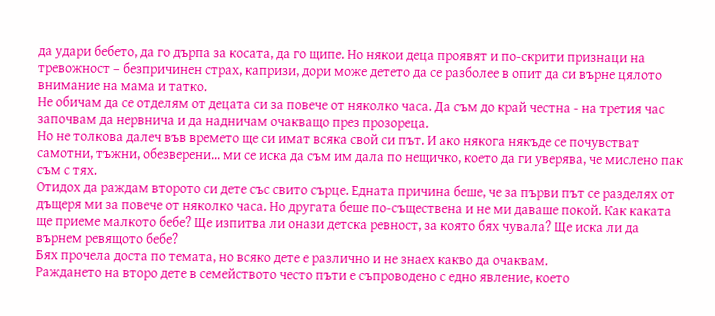да удари бебето, да го дърпа за косата, да го щипе. Но някои деца проявят и по-скрити признаци на тревожност – безпричинен страх, капризи, дори може детето да се разболее в опит да си върне цялото внимание на мама и татко.
Не обичам да се отделям от децата си за повече от няколко часа. Да съм до край честна - на третия час започвам да нервнича и да надничам очакващо през прозореца.
Но не толкова далеч във времето ще си имат всяка свой си път. И ако някога някъде се почувстват самотни, тъжни, обезверени... ми се иска да съм им дала по нещичко, което да ги уверява, че мислено пак съм с тях.
Отидох да раждам второто си дете със свито сърце. Едната причина беше, че за първи път се разделях от дъщеря ми за повече от няколко часа. Но другата беше по-съществена и не ми даваше покой. Как каката ще приеме малкото бебе? Ще изпитва ли онази детска ревност, за която бях чувала? Ще иска ли да върнем ревящото бебе?
Бях прочела доста по темата, но всяко дете е различно и не знаех какво да очаквам.
Раждането на второ дете в семейството често пъти е съпроводено с едно явление, което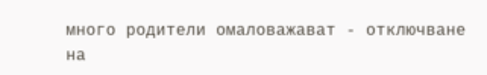много родители омаловажават - отключване на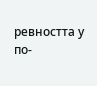ревността у по-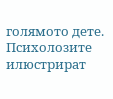голямото дете.
Психолозите илюстрират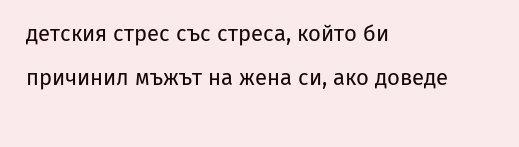детския стрес със стреса, който би причинил мъжът на жена си, ако доведе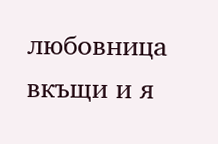любовница вкъщи и я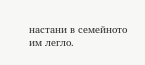настани в семейното им легло.